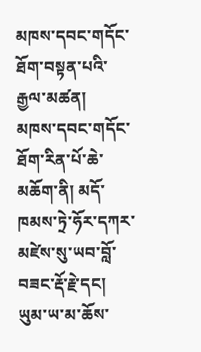མཁས་དབང་གདོང་ཐོག་བསྟན་པའི་རྒྱལ་མཚན།
མཁས་དབང་གདོང་ཐོག་རིན་པོ་ཆེ་མཆོག་ནི། མདོ་ཁམས་ཏྲེ་ཧོར་དཀར་མཛེས་སུ་ཡབ་བློ་བཟང་རྡོ་རྗེ་དང། ཡུམ་ཡ་མ་ཆོས་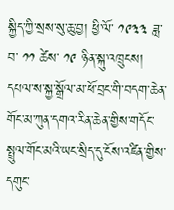སྐྱིད་ཀྱི་སྲས་སུ་ཆུ་བྱ། ཕྱི་ལོ་ ༡༩༣༣ ཟླ་བ་ ༡༡ ཚེས་ ༡༩ ཉིན་སྐུ་འཁྲུངས། དཔལ་ས་སྐྱ་སྒྲོལ་མ་ཕོ་བྲང་གི་བདག་ཆེན་གོང་མ་ཀུན་དགའ་རིན་ཆེན་གྱིས་གདོང་སྤྲུལ་གོང་མའི་ཡང་སྲིད་དུ་ངོས་འཛིན་གྱིས་དགུང་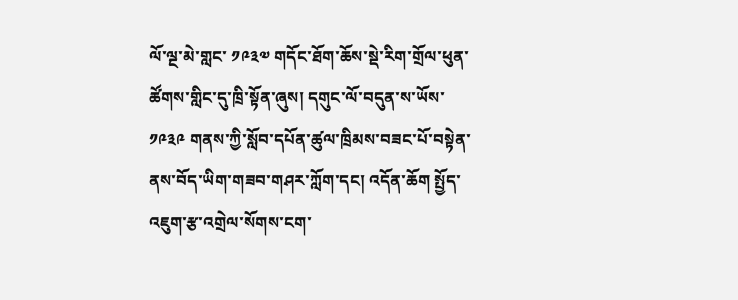ལོ་ལྔ་མེ་གླང་ ༡༩༣༧ གདོང་ཐོག་ཆོས་སྡེ་རིག་གྲོལ་ཕུན་ཚོགས་གླིང་དུ་ཁྲི་སྟོན་ཞུས། དགུང་ལོ་བདུན་ས་ཡོས་ ༡༩༣༩ གནས་ཀྱི་སློབ་དཔོན་ཚུལ་ཁྲིམས་བཟང་པོ་བསྟེན་ནས་བོད་ཡིག་གཟབ་གཤར་ཀློག་དང། འདོན་ཆོག སྤྱོད་འཇུག་རྩ་འགྲེལ་སོགས་ངག་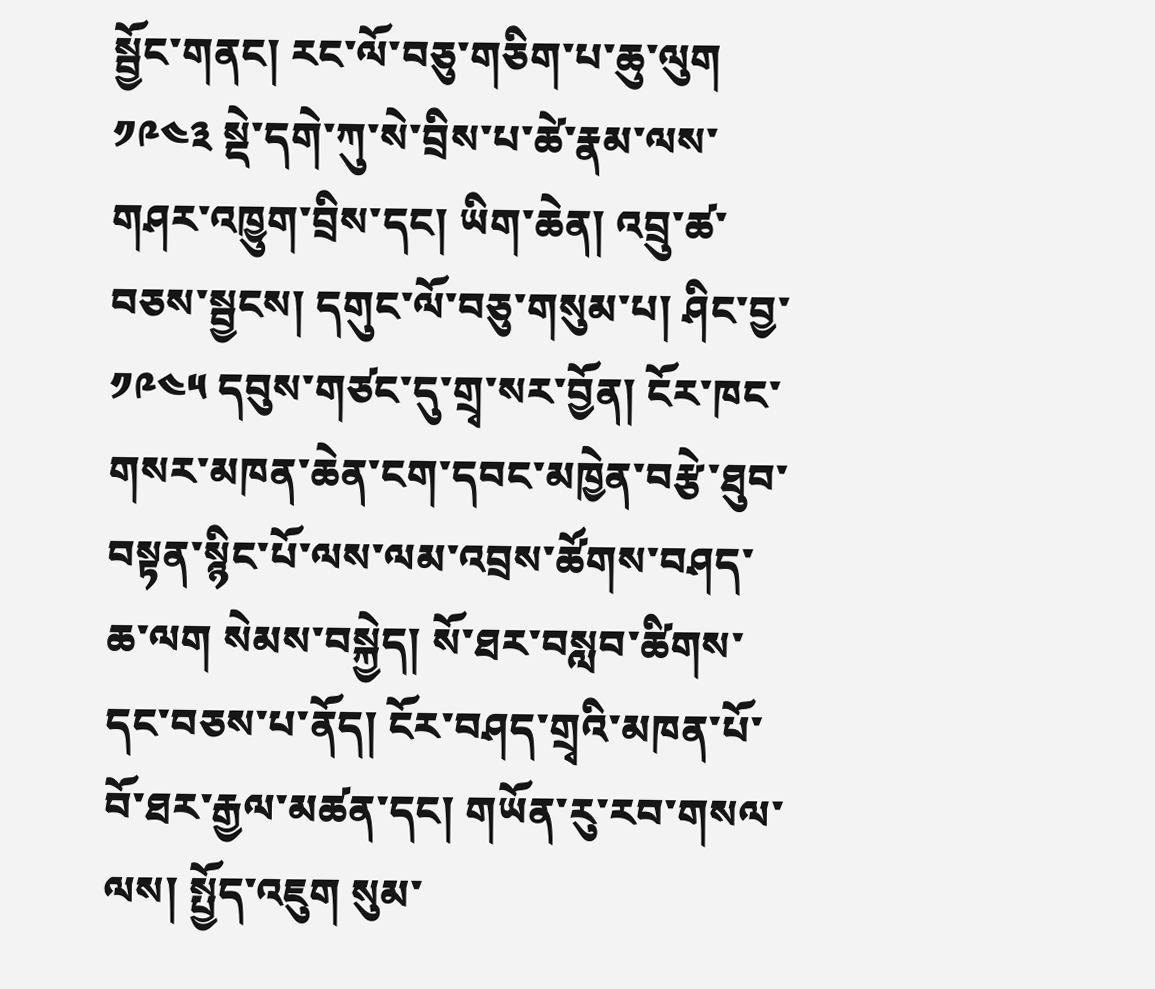སྦྱོང་གནང། རང་ལོ་བཅུ་གཅིག་པ་ཆུ་ལུག ༡༩༤༣ སྡེ་དགེ་ཀུ་སེ་བྲིས་པ་ཚེ་རྣམ་ལས་གཤར་འཁྱུག་བྲིས་དང། ཡིག་ཆེན། འབྲུ་ཚ་བཅས་སྦྱངས། དགུང་ལོ་བཅུ་གསུམ་པ། ཤིང་བྱ་ ༡༩༤༥ དབུས་གཙང་དུ་གྲྭ་སར་བྱོན། ངོར་ཁང་གསར་མཁན་ཆེན་ངག་དབང་མཁྱེན་བརྩེ་ཐུབ་བསྟན་སྙིང་པོ་ལས་ལམ་འབྲས་ཚོགས་བཤད་ཆ་ལག སེམས་བསྐྱེད། སོ་ཐར་བསླབ་ཚིགས་དང་བཅས་པ་ནོད། ངོར་བཤད་གྲྭའི་མཁན་པོ་བོ་ཐར་རྒྱལ་མཚན་དང། གཡོན་རུ་རབ་གསལ་ལས། སྤྱོད་འཇུག སུམ་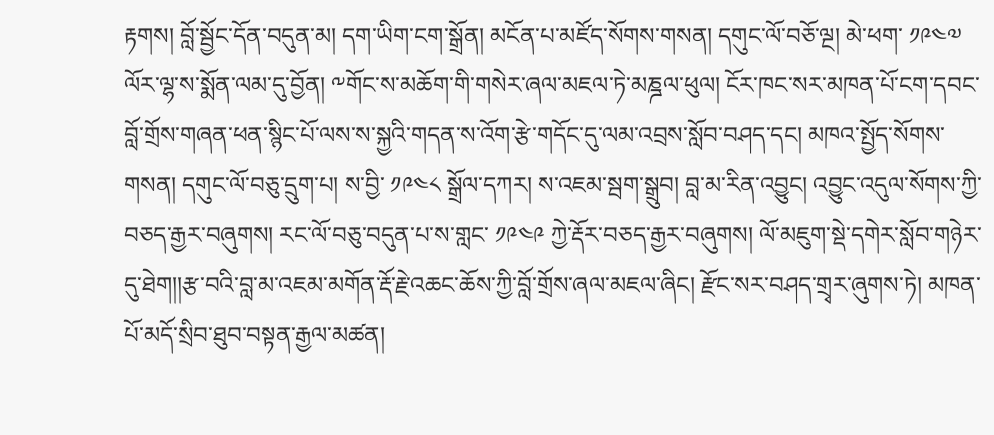རྟགས། བློ་སྦྱོང་དོན་བདུན་མ། དག་ཡིག་ངག་སྒྲོན། མངོན་པ་མཛོད་སོགས་གསན། དགུང་ལོ་བཅོ་ལྔ། མེ་ཕག་ ༡༩༤༧ ལོར་ལྷ་ས་སྨོན་ལམ་དུ་བྱོན། ༸གོང་ས་མཆོག་གི་གསེར་ཞལ་མཇལ་ཏེ་མཎྜལ་ཕུལ། ངོར་ཁང་སར་མཁན་པོ་ངག་དབང་བློ་གྲོས་གཞན་ཕན་སྙིང་པོ་ལས་ས་སྐྱའི་གདན་ས་འོག་རྩེ་གདོང་དུ་ལམ་འབྲས་སློབ་བཤད་དང། མཁའ་སྤྱོད་སོགས་གསན། དགུང་ལོ་བཅུ་དྲུག་པ། ས་བྱི་ ༡༩༤༨ སྒྲོལ་དཀར། ས་འཇམ་སྦག་སྒྲུབ། བླ་མ་རིན་འབྱུང། འབྱུང་འདུལ་སོགས་ཀྱི་བཅད་རྒྱར་བཞུགས། རང་ལོ་བཅུ་བདུན་པ་ས་གླང་ ༡༩༤༩ ཀྱེ་རྡོར་བཅད་རྒྱར་བཞུགས། ལོ་མཇུག་སྡེ་དགེར་སློབ་གཉེར་དུ་ཐེག།།རྩ་བའི་བླ་མ་འཇམ་མགོན་རྡོ་རྗེ་འཆང་ཆོས་ཀྱི་བློ་གྲོས་ཞལ་མཇལ་ཞིང། རྫོང་སར་བཤད་གྲྭར་ཞུགས་ཏེ། མཁན་པོ་མདོ་སྲིབ་ཐུབ་བསྟན་རྒྱལ་མཚན།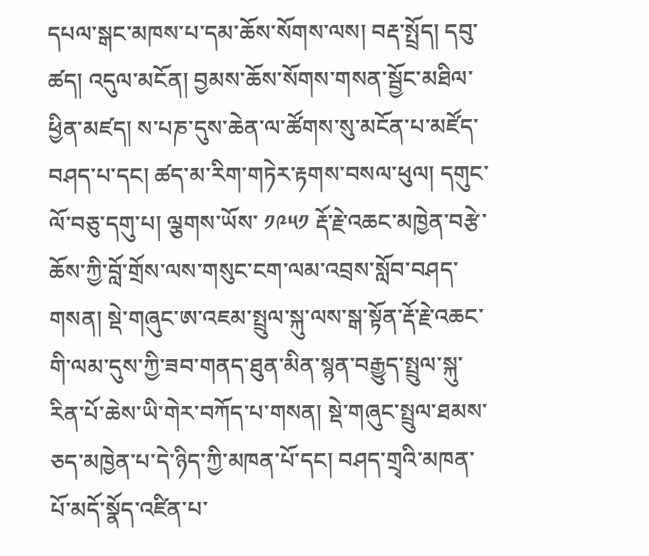དཔལ་སྒང་མཁས་པ་དམ་ཆོས་སོགས་ལས། བརྡ་སྤྲོད། དབུ་ཚད། འདུལ་མངོན། བྱམས་ཆོས་སོགས་གསན་སྦྱོང་མཐིལ་ཕྱིན་མཛད། ས་པཎ་དུས་ཆེན་ལ་ཚོགས་སུ་མངོན་པ་མཛོད་བཤད་པ་དང། ཚད་མ་རིག་གཏེར་རྟགས་བསལ་ཕུལ། དགུང་ལོ་བཅུ་དགུ་པ། ལྕགས་ཡོས་ ༡༩༥༡ རྡོ་རྗེ་འཆང་མཁྱེན་བརྩེ་ཆོས་ཀྱི་བློ་གྲོས་ལས་གསུང་ངག་ལམ་འབྲས་སློབ་བཤད་གསན། སྡེ་གཞུང་ཨ་འཇམ་སྤྲུལ་སྐུ་ལས་སྒ་སྟོན་རྡོ་རྗེ་འཆང་གི་ལམ་དུས་ཀྱི་ཟབ་གནད་ཐུན་མིན་སྙན་བརྒྱུད་སྤྲུལ་སྐུ་རིན་པོ་ཆེས་ཡི་གེར་བཀོད་པ་གསན། སྡེ་གཞུང་སྤྲུལ་ཐམས་ཅད་མཁྱེན་པ་དེ་ཉིད་ཀྱི་མཁན་པོ་དང། བཤད་གྲྭའི་མཁན་པོ་མདོ་སྣོད་འཛིན་པ་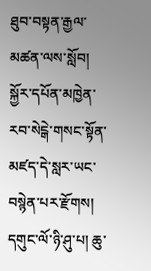ཐུབ་བསྟན་རྒྱལ་མཚན་ལས་སློབ། སྐྱོར་དཔོན་མཁྱེན་རབ་སེངྒེ་གསང་སྟོན་མཛད་དེ་སླར་ཡང་བསྙེན་པར་རྫོགས། དགུང་ལོ་ཉི་ཤུ་པ། ཆུ་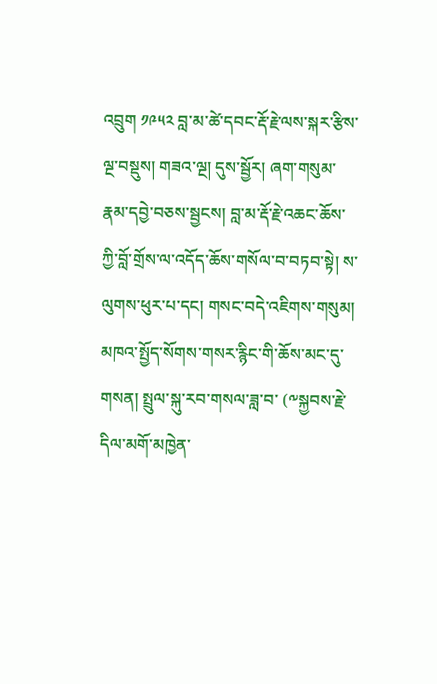འབྲུག ༡༩༥༢ བླ་མ་ཚེ་དབང་རྡོ་རྗེ་ལས་སྐར་རྩིས་ལྔ་བསྡུས། གཟའ་ལྔ། དུས་སྦྱོར། ཞག་གསུམ་རྣམ་དབྱེ་བཅས་སྦྱངས། བླ་མ་རྡོ་རྗེ་འཆང་ཆོས་ཀྱི་བློ་གྲོས་ལ་འདོད་ཆོས་གསོལ་བ་བཏབ་སྟེ། ས་ལུགས་ཕུར་པ་དང། གསང་བདེ་འཇིགས་གསུམ། མཁའ་སྤྱོད་སོགས་གསར་རྙིང་གི་ཆོས་མང་དུ་གསན། སྤྲུལ་སྐུ་རབ་གསལ་ཟླ་བ་ (༸སྐྱབས་རྗེ་དིལ་མགོ་མཁྱེན་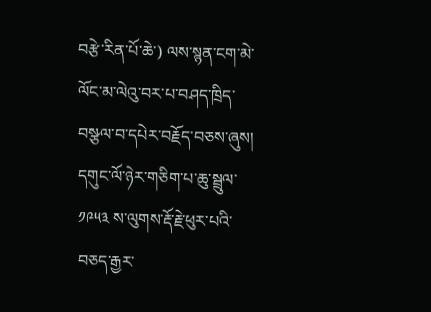བརྩེ་རིན་པོ་ཆེ་) ལས་སྙན་ངག་མེ་ལོང་མ་ལེའུ་བར་པ་བཤད་ཁྲིད་བསྩལ་བ་དཔེར་བརྗོད་བཅས་ཞུས། དགུང་ལོ་ཉེར་གཅིག་པ་ཆུ་སྦྲུལ་ ༡༩༥༣ ས་ལུགས་རྡོ་རྗེ་ཕུར་པའི་བཅད་རྒྱར་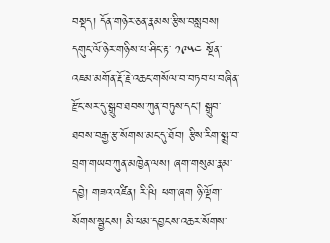བསྡད། དོན་གཉེར་ཅན་རྣམས་རྩིས་བསླབས། དགུང་ལོ་ཉེར་གཉིས་པ་ཤིང་རྟ་ ༡༩༥༤ སྔོན་འཇམ་མགོན་རྡོ་རྗེ་འཆང་གསོལ་བ་བཏབ་པ་བཞིན་རྫོང་སར་དུ་སྒྲུབ་ཐབས་ཀུན་བཏུས་དང། སྒྲུབ་ཐབས་བརྒྱ་རྩ་སོགས་མང་དུ་ཐོབ། རྩིས་རིག་སྨྲ་བ་བྲག་གཡབ་ཀུན་མཁྱེན་ལས། ཞག་གསུམ་རྣམ་དབྱེ། གཟའ་འཛིན། རི་ཥི། ཕག་ཞག ཉི་ལྡོག་སོགས་སྦྱངས། མི་ཕམ་དབྱངས་འཆར་སོགས་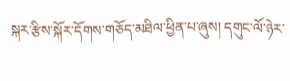སྐར་རྩིས་སྐོར་དོགས་གཅོད་མཐིལ་ཕྱིན་པ་ཞུས། དགུང་ལོ་ཉེར་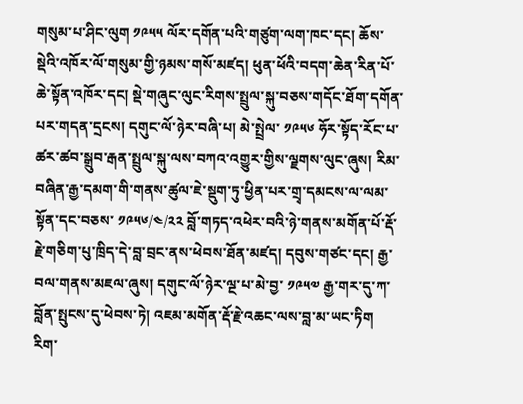གསུམ་པ་ཤིང་ལུག ༡༩༥༥ ལོར་དགོན་པའི་གཙུག་ལག་ཁང་དང། ཆོས་སྡེའི་འཁོར་ལོ་གསུམ་གྱི་ཉམས་གསོ་མཛད། ཕུན་ཕོའི་བདག་ཆེན་རིན་པོ་ཆེ་སྟོན་འཁོར་དང། སྡེ་གཞུང་ལུང་རིགས་སྤྲུལ་སྐུ་བཅས་གདོང་ཐོག་དགོན་པར་གདན་དྲངས། དགུང་ལོ་ཉེར་བཞི་པ། མེ་སྤྲེལ་ ༡༩༥༦ ཧོར་སྟོད་རོང་པ་ཚར་ཚབ་སྒྲུབ་རྒན་སྤྲུལ་སྐུ་ལས་བཀའ་འགྱུར་གྱིས་ལྗགས་ལུང་ཞུས། རིམ་བཞིན་རྒྱ་དམག་གི་གནས་ཚུལ་ཇེ་སྡུག་ཏུ་ཕྱིན་པར་གྲྭ་དམངས་ལ་ལམ་སྟོན་དང་བཅས་ ༡༩༥༦/༤/༢༢ བློ་གཏད་འཕེར་བའི་ཉེ་གནས་མགོན་པོ་རྡོ་རྗེ་གཅིག་པུ་ཁྲིད་དེ་བླ་བྲང་ནས་ཕེབས་ཐོན་མཛད། དབུས་གཙང་དང། རྒྱ་བལ་གནས་མཇལ་ཞུས། དགུང་ལོ་ཉེར་ལྔ་པ་མེ་བྱ་ ༡༩༥༧ རྒྱ་གར་དུ་ཀ་བློན་སྤུངས་དུ་ཕེབས་ཏེ། འཇམ་མགོན་རྡོ་རྗེ་འཆང་ལས་བླ་མ་ཡང་ཏིག རིག་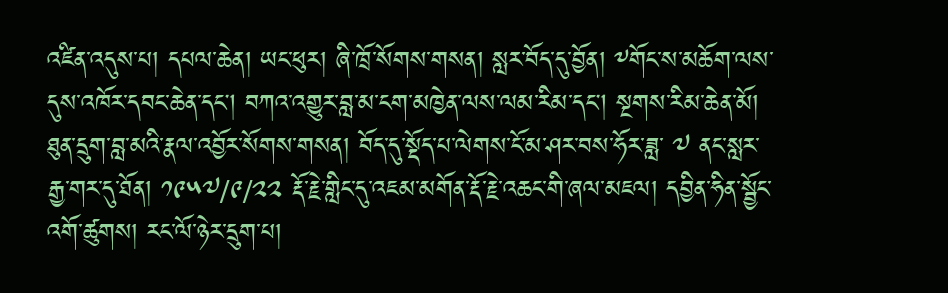འཛིན་འདུས་པ། དཔལ་ཆེན། ཡང་ཕུར། ཞི་ཁྲོ་སོགས་གསན། སླར་བོད་དུ་བྱོན། ༸གོང་ས་མཆོག་ལས་དུས་འཁོར་དབང་ཆེན་དང། བཀའ་འགྱུར་བླ་མ་ངག་མཁྱེན་ལས་ལམ་རིམ་དང། སྔགས་རིམ་ཆེན་མོ། ཐུན་དྲུག་བླ་མའི་རྣལ་འབྱོར་སོགས་གསན། བོད་དུ་སྡོད་པ་ལེགས་ངོ་མ་ཤར་བས་ཧོར་ཟླ་ ༧ ནང་སླར་རྒྱ་གར་དུ་ཐོན། ༡༩༥༧/༩/༢༢ རྡོ་རྗེ་གླིང་དུ་འཇམ་མགོན་རྡོ་རྗེ་འཆང་གི་ཞལ་མཇལ། དབྱིན་ཧིན་སྦྱོང་འགོ་ཚུགས། རང་ལོ་ཉེར་དྲུག་པ།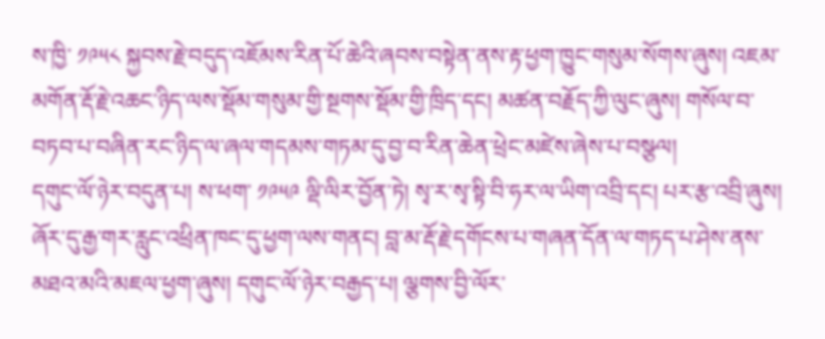ས་ཁྱི་ ༡༩༥༨ སྐྱབས་རྗེ་བདུད་འཇོམས་རིན་པོ་ཆེའི་ཞབས་བསྟེན་ནས་རྟ་ཕྱག་ཁྱུང་གསུམ་སོགས་ཞུས། འཇམ་མགོན་རྡོ་རྗེ་འཆང་ཉིད་ལས་སྡོམ་གསུམ་གྱི་སྔགས་སྡོམ་གྱི་ཁྲིད་དང། མཚན་བརྗོད་ཀྱི་ལུང་ཞུས། གསོལ་བ་བཏབ་པ་བཞིན་རང་ཉིད་ལ་ཞལ་གདམས་གཏམ་དུ་བྱ་བ་རིན་ཆེན་ཕྲེང་མཛེས་ཞེས་པ་བསྩལ།
དགུང་ལོ་ཉེར་བདུན་པ། ས་ཕག་ ༡༩༥༩ ལྡི་ལིར་བྱོན་ཏེ། སྭ་ར་སྭ་སྟི་བི་ཧར་ལ་ཡིག་འབྲི་དང། པར་རྩ་འབྲི་ཞུས། ཞོར་དུ་རྒྱ་གར་རླུང་འཕྲིན་ཁང་དུ་ཕྱག་ལས་གནང། བླ་མ་རྡོ་རྗེ་དགོངས་པ་གཞན་དོན་ལ་གཏད་པ་ཤེས་ནས་མཐའ་མའི་མཇལ་ཕྱག་ཞུས། དགུང་ལོ་ཉེར་བརྒྱད་པ། ལྕགས་བྱི་ལོར་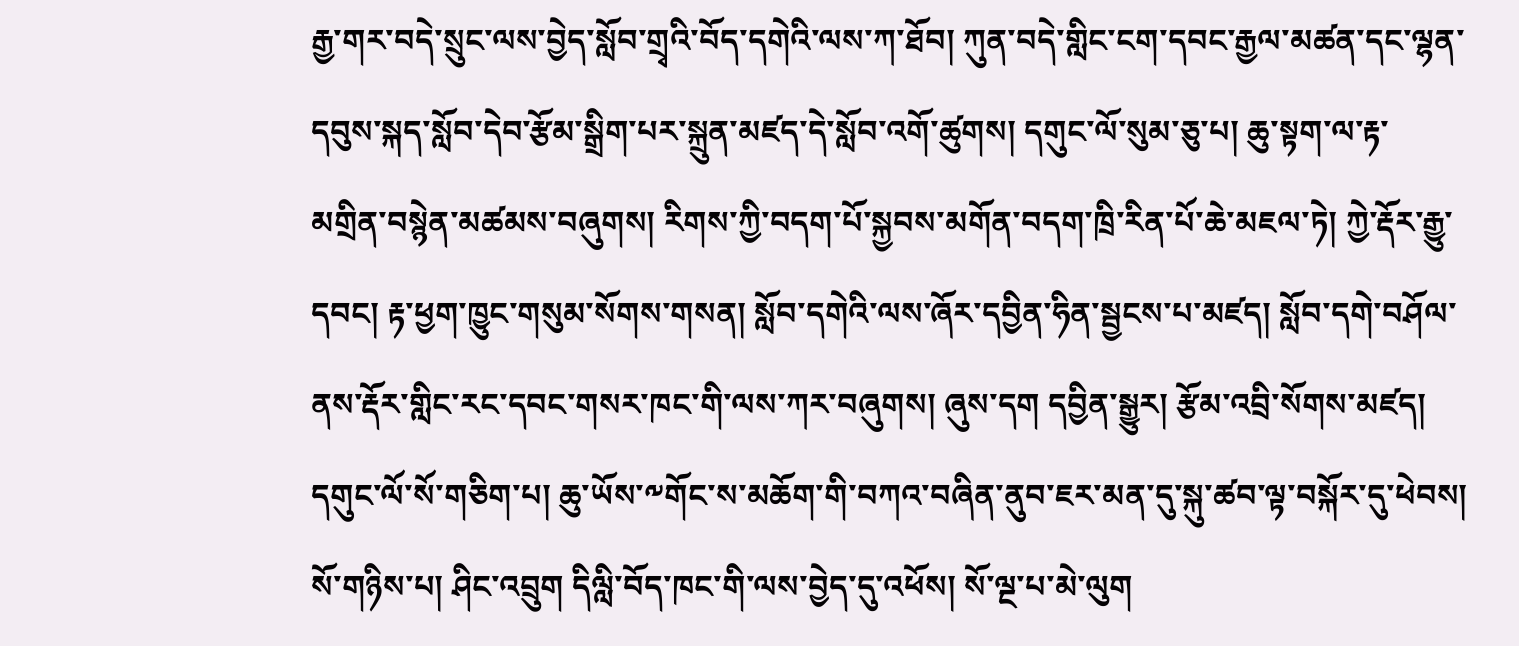རྒྱ་གར་བདེ་སྲུང་ལས་བྱེད་སློབ་གྲྭའི་བོད་དགེའི་ལས་ཀ་ཐོབ། ཀུན་བདེ་གླིང་ངག་དབང་རྒྱལ་མཚན་དང་ལྷན་དབུས་སྐད་སློབ་དེབ་རྩོམ་སྒྲིག་པར་སྐྲུན་མཛད་དེ་སློབ་འགོ་ཚུགས། དགུང་ལོ་སུམ་ཅུ་པ། ཆུ་སྟག་ལ་རྟ་མགྲིན་བསྙེན་མཚམས་བཞུགས། རིགས་ཀྱི་བདག་པོ་སྐྱབས་མགོན་བདག་ཁྲི་རིན་པོ་ཆེ་མཇལ་ཏེ། ཀྱེ་རྡོར་རྒྱུ་དབང། རྟ་ཕྱག་ཁྱུང་གསུམ་སོགས་གསན། སློབ་དགེའི་ལས་ཞོར་དབྱིན་ཧིན་སྦྱངས་པ་མཛད། སློབ་དགེ་བཤོལ་ནས་རྡོར་གླིང་རང་དབང་གསར་ཁང་གི་ལས་ཀར་བཞུགས། ཞུས་དག དབྱིན་སྒྱུར། རྩོམ་འབྲི་སོགས་མཛད། དགུང་ལོ་སོ་གཅིག་པ། ཆུ་ཡོས་༸གོང་ས་མཆོག་གི་བཀའ་བཞིན་ནུབ་ཇར་མན་དུ་སྐུ་ཚབ་ལྟ་བསྐོར་དུ་ཕེབས། སོ་གཉིས་པ། ཤིང་འབྲུག དིལླི་བོད་ཁང་གི་ལས་བྱེད་དུ་འཕོས། སོ་ལྔ་པ་མེ་ལུག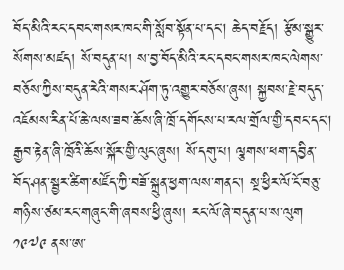བོད་མིའི་རང་དབང་གསར་ཁང་གི་སློབ་སྟོན་པ་དང། ཆེད་བརྗོད། རྩོམ་སྒྱུར་སོགས་མཛད། སོ་བདུན་པ། ས་བྱ་བོད་མིའི་རང་དབང་གསར་ཁང་ལེགས་བཅོས་ཀྱིས་བདུན་རེའི་གསར་ཤོག་ཏུ་འགྱུར་བཅོས་ཞུས། སྐྱབས་རྗེ་བདུད་འཇོམས་རིན་པོ་ཆེ་ལས་ཟབ་ཆོས་ཞི་ཁྲོ་དགོངས་པ་རལ་གྲོལ་གྱི་དབང་དང། རྒྱབ་རྟེན་ཞི་ཁྲོའི་ཆོས་སྐོར་གྱི་ལུང་ཞུས། སོ་དགུ་པ། ལྕགས་ཕག་དབྱིན་བོད་ཤན་སྦྱར་ཚིག་མཛོད་ཀྱི་བཟོ་སྐྲུན་ཕྱག་ལས་གནང་། སྔ་ཕྱིར་ལོ་ངོ་བཅུ་གཉིས་ཙམ་རང་གཞུང་གི་ཞབས་ཕྱི་ཞུས། རང་ལོ་ཞེ་བདུན་པ་ས་ལུག ༡༩༧༩ ནས་ཨ་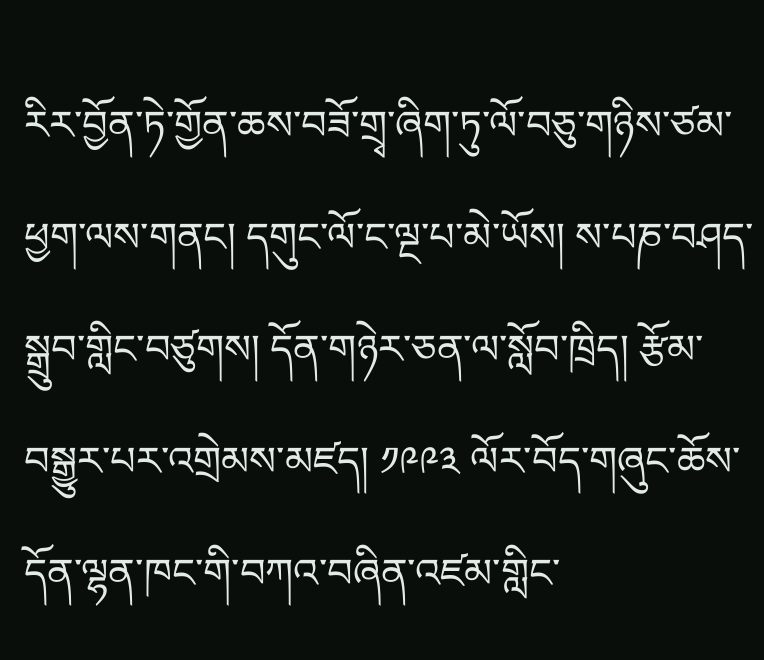རིར་བྱོན་ཏེ་གྱོན་ཆས་བཟོ་གྲྭ་ཞིག་ཏུ་ལོ་བཅུ་གཉིས་ཙམ་ཕྱག་ལས་གནང། དགུང་ལོ་ང་ལྔ་པ་མེ་ཡོས། ས་པཎ་བཤད་སྒྲུབ་གླིང་བཙུགས། དོན་གཉེར་ཅན་ལ་སློབ་ཁྲིད། རྩོམ་བསྒྱུར་པར་འགྲེམས་མཛད། ༡༩༩༣ ལོར་བོད་གཞུང་ཆོས་དོན་ལྷན་ཁང་གི་བཀའ་བཞིན་འཛམ་གླིང་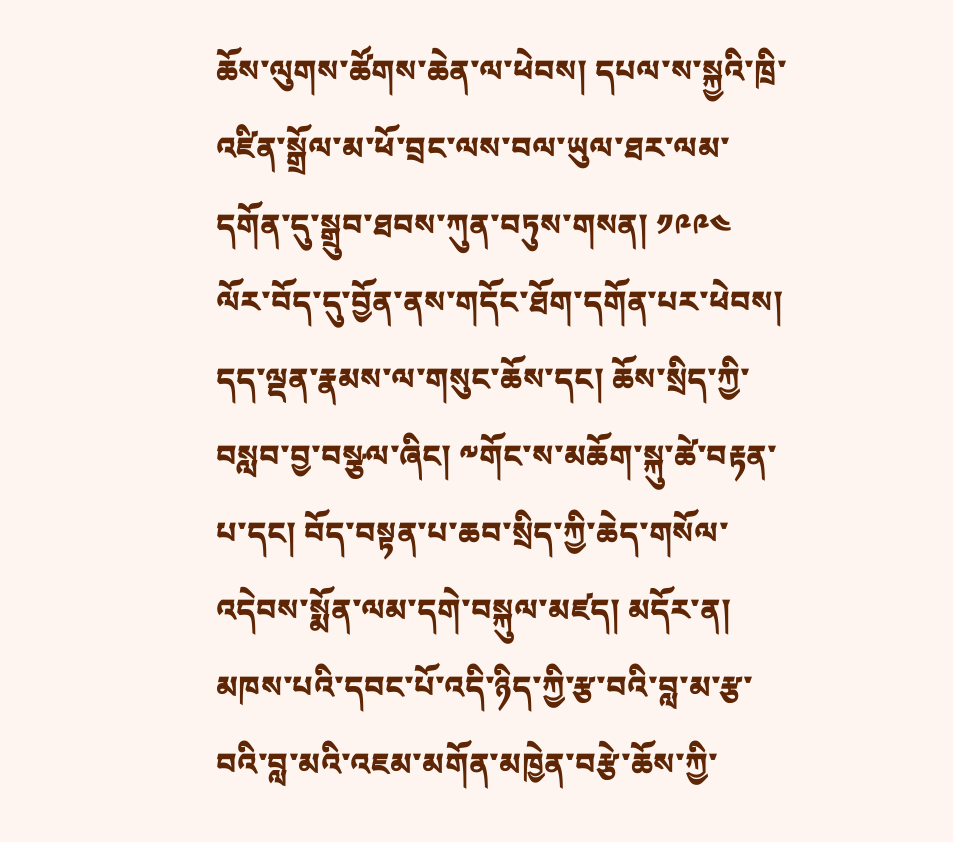ཆོས་ལུགས་ཚོགས་ཆེན་ལ་ཕེབས། དཔལ་ས་སྐྱའི་ཁྲི་འཛིན་སྒྲོལ་མ་ཕོ་བྲང་ལས་བལ་ཡུལ་ཐར་ལམ་དགོན་དུ་སྒྲུབ་ཐབས་ཀུན་བཏུས་གསན། ༡༩༩༤ ལོར་བོད་དུ་བྱོན་ནས་གདོང་ཐོག་དགོན་པར་ཕེབས། དད་ལྡན་རྣམས་ལ་གསུང་ཆོས་དང། ཆོས་སྲིད་ཀྱི་བསླབ་བྱ་བསྩལ་ཞིང། ༸གོང་ས་མཆོག་སྐུ་ཚེ་བརྟན་པ་དང། བོད་བསྟན་པ་ཆབ་སྲིད་ཀྱི་ཆེད་གསོལ་འདེབས་སྨོན་ལམ་དགེ་བསྐུལ་མཛད། མདོར་ན། མཁས་པའི་དབང་པོ་འདི་ཉིད་ཀྱི་རྩ་བའི་བླ་མ་རྩ་བའི་བླ་མའི་འཇམ་མགོན་མཁྱེན་བརྩེ་ཆོས་ཀྱི་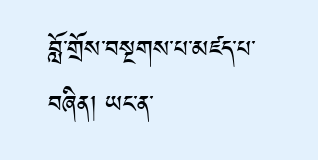བློ་གྲོས་བསྔགས་པ་མཛད་པ་བཞིན། ཡང་ན་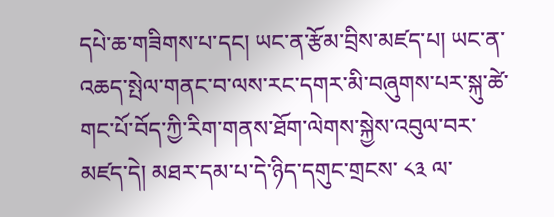དཔེ་ཆ་གཟིགས་པ་དང། ཡང་ན་རྩོམ་བྲིས་མཛད་པ། ཡང་ན་འཆད་སྤེལ་གནང་བ་ལས་རང་དགར་མི་བཞུགས་པར་སྐུ་ཚེ་གང་པོ་བོད་ཀྱི་རིག་གནས་ཐོག་ལེགས་སྐྱེས་འབུལ་བར་མཛད་དེ། མཐར་དམ་པ་དེ་ཉིད་དགུང་གྲངས་ ༨༣ ལ་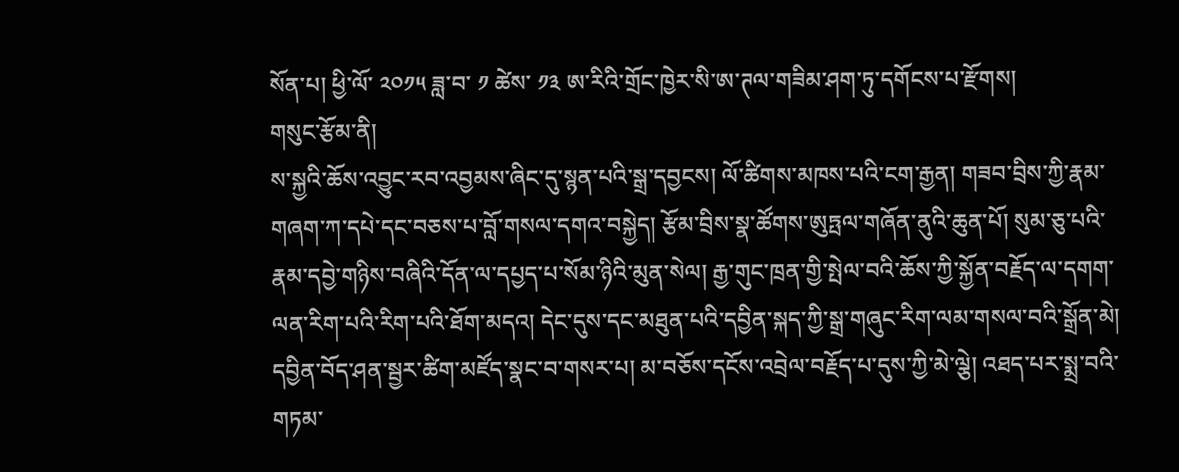སོན་པ། ཕྱི་ལོ་ ༢༠༡༥ ཟླ་བ་ ༡ ཚེས་ ༡༣ ཨ་རིའི་གྲོང་ཁྱེར་སི་ཨ་ཊལ་གཟིམ་ཤག་ཏུ་དགོངས་པ་རྫོགས།
གསུང་རྩོམ་ནི།
ས་སྐྱའི་ཆོས་འབྱུང་རབ་འབྱམས་ཞིང་དུ་སྙན་པའི་སྒྲ་དབྱངས། ལོ་ཚིགས་མཁས་པའི་ངག་རྒྱན། གཟབ་བྲིས་ཀྱི་རྣམ་གཞག་ཀ་དཔེ་དང་བཅས་པ་བློ་གསལ་དགའ་བསྐྱེད། རྩོམ་བྲིས་སྣ་ཚོགས་ཨུཏྤལ་གཞོན་ནུའི་ཆུན་པོ། སུམ་ཅུ་པའི་རྣམ་དབྱེ་གཉིས་བཞིའི་དོན་ལ་དཔྱད་པ་སོམ་ཉིའི་མུན་སེལ། རྒྱ་གུང་ཁྲན་གྱི་སྤེལ་བའི་ཆོས་ཀྱི་སྐྱོན་བརྗོད་ལ་དགག་ལན་རིག་པའི་རིག་པའི་ཐོག་མདའ། དེང་དུས་དང་མཐུན་པའི་དབྱིན་སྐད་ཀྱི་སྒྲ་གཞུང་རིག་ལམ་གསལ་བའི་སྒྲོན་མེ། དབྱིན་བོད་ཤན་སྦྱར་ཚིག་མཛོད་སྣང་བ་གསར་པ། མ་བཅོས་དངོས་འབྲེལ་བརྗོད་པ་དུས་ཀྱི་མེ་ལྕེ། འཐད་པར་སྨྲ་བའི་གཏམ་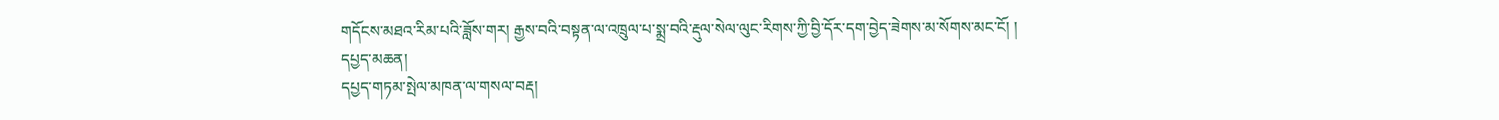གདོངས་མཐའ་རིམ་པའི་ཟློས་གར། རྒྱས་བའི་བསྟན་ལ་འཁྲུལ་པ་སྨྲ་བའི་རྡུལ་སེལ་ལུང་རིགས་ཀྱི་བྱི་དོར་དག་བྱེད་ཟེགས་མ་སོགས་མང་ངོ། །
དཔྱད་མཆན།
དཔྱད་གཏམ་སྤེལ་མཁན་ལ་གསལ་བརྡ།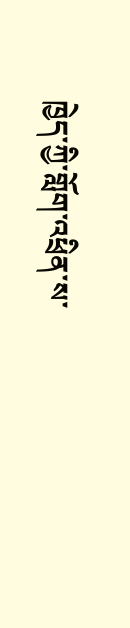ཁྱེད་ཀྱི་གློག་འཕྲིན་ས་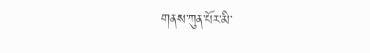གནས་ཀུན་པོར་མི་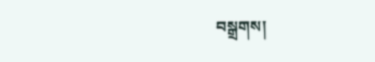བསྒྲགས།